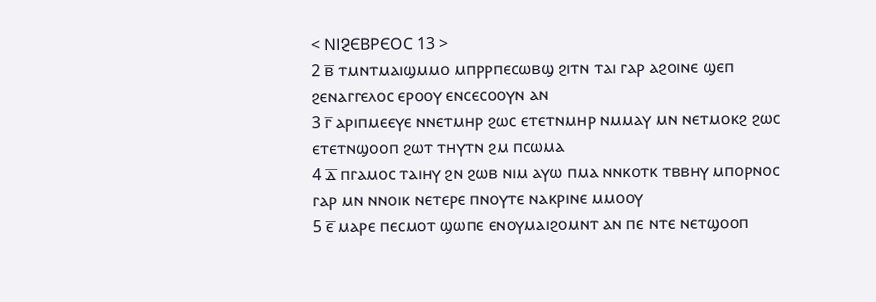< ⲚⲒⳈⲈⲂⲢⲈⲞⲤ 13 >
2 ⲃ̅ ⲧⲙⲛⲧⲙⲁⲓϣⲙⲙⲟ ⲙⲡⲣⲣⲡⲉⲥⲱⲃϣ ϩⲓⲧⲛ ⲧⲁⲓ ⲅⲁⲣ ⲁϩⲟⲓⲛⲉ ϣⲉⲡ ϩⲉⲛⲁⲅⲅⲉⲗⲟⲥ ⲉⲣⲟⲟⲩ ⲉⲛⲥⲉⲥⲟⲟⲩⲛ ⲁⲛ
3 ⲅ̅ ⲁⲣⲓⲡⲙⲉⲉⲩⲉ ⲛⲛⲉⲧⲙⲏⲣ ϩⲱⲥ ⲉⲧⲉⲧⲛⲙⲏⲣ ⲛⲙⲙⲁⲩ ⲙⲛ ⲛⲉⲧⲙⲟⲕϩ ϩⲱⲥ ⲉⲧⲉⲧⲛϣⲟⲟⲡ ϩⲱⲧ ⲧⲏⲩⲧⲛ ϩⲙ ⲡⲥⲱⲙⲁ
4 ⲇ̅ ⲡⲅⲁⲙⲟⲥ ⲧⲁⲓⲏⲩ ϩⲛ ϩⲱⲃ ⲛⲓⲙ ⲁⲩⲱ ⲡⲙⲁ ⲛⲛⲕⲟⲧⲕ ⲧⲃⲃⲏⲩ ⲙⲡⲟⲣⲛⲟⲥ ⲅⲁⲣ ⲙⲛ ⲛⲛⲟⲓⲕ ⲛⲉⲧⲉⲣⲉ ⲡⲛⲟⲩⲧⲉ ⲛⲁⲕⲣⲓⲛⲉ ⲙⲙⲟⲟⲩ
5 ⲉ̅ ⲙⲁⲣⲉ ⲡⲉⲥⲙⲟⲧ ϣⲱⲡⲉ ⲉⲛⲟⲩⲙⲁⲓϩⲟⲙⲛⲧ ⲁⲛ ⲡⲉ ⲛⲧⲉ ⲛⲉⲧϣⲟⲟⲡ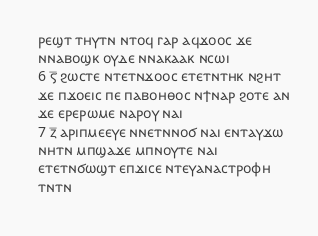ⲣⲉϣⲧ ⲧⲏⲩⲧⲛ ⲛⲧⲟϥ ⲅⲁⲣ ⲁϥϫⲟⲟⲥ ϫⲉ ⲛⲛⲁⲃⲟϣⲕ ⲟⲩⲇⲉ ⲛⲛⲁⲕⲁⲁⲕ ⲛⲥⲱⲓ
6 ⲋ̅ ϩⲱⲥⲧⲉ ⲛⲧⲉⲧⲛϫⲟⲟⲥ ⲉⲧⲉⲧⲛⲧⲏⲕ ⲛϩⲏⲧ ϫⲉ ⲡϫⲟⲉⲓⲥ ⲡⲉ ⲡⲁⲃⲟⲏⲑⲟⲥ ⲛϯⲛⲁⲣ ϩⲟⲧⲉ ⲁⲛ ϫⲉ ⲉⲣⲉⲣⲱⲙⲉ ⲛⲁⲣⲟⲩ ⲛⲁⲓ
7 ⲍ̅ ⲁⲣⲓⲡⲙⲉⲉⲩⲉ ⲛⲛⲉⲧⲛⲛⲟϭ ⲛⲁⲓ ⲉⲛⲧⲁⲩϫⲱ ⲛⲏⲧⲛ ⲙⲡϣⲁϫⲉ ⲙⲡⲛⲟⲩⲧⲉ ⲛⲁⲓ ⲉⲧⲉⲧⲛϭⲱϣⲧ ⲉⲡϫⲓⲥⲉ ⲛⲧⲉⲩⲁⲛⲁⲥⲧⲣⲟⲫⲏ ⲧⲛⲧⲛ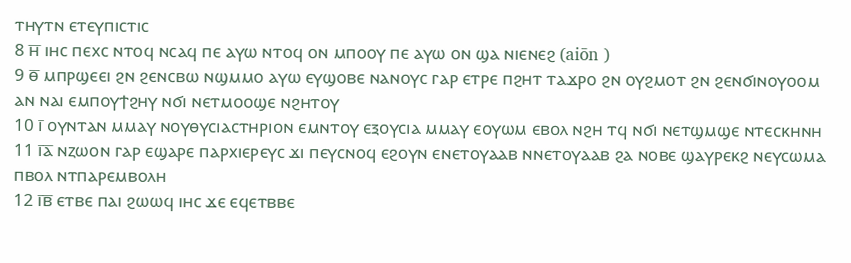ⲧⲏⲩⲧⲛ ⲉⲧⲉⲩⲡⲓⲥⲧⲓⲥ
8 ⲏ̅ ⲓⲏⲥ ⲡⲉⲭⲥ ⲛⲧⲟϥ ⲛⲥⲁϥ ⲡⲉ ⲁⲩⲱ ⲛⲧⲟϥ ⲟⲛ ⲙⲡⲟⲟⲩ ⲡⲉ ⲁⲩⲱ ⲟⲛ ϣⲁ ⲛⲓⲉⲛⲉϩ (aiōn )
9 ⲑ̅ ⲙⲡⲣϣⲉⲉⲓ ϩⲛ ϩⲉⲛⲥⲃⲱ ⲛϣⲙⲙⲟ ⲁⲩⲱ ⲉⲩϣⲟⲃⲉ ⲛⲁⲛⲟⲩⲥ ⲅⲁⲣ ⲉⲧⲣⲉ ⲡϩⲏⲧ ⲧⲁϫⲣⲟ ϩⲛ ⲟⲩϩⲙⲟⲧ ϩⲛ ϩⲉⲛϭⲓⲛⲟⲩⲟⲟⲙ ⲁⲛ ⲛⲁⲓ ⲉⲙⲡⲟⲩϯϩⲏⲩ ⲛϭⲓ ⲛⲉⲧⲙⲟⲟϣⲉ ⲛϩⲏⲧⲟⲩ
10 ⲓ̅ ⲟⲩⲛⲧⲁⲛ ⲙⲙⲁⲩ ⲛⲟⲩⲑⲩⲥⲓⲁⲥⲧⲏⲣⲓⲟⲛ ⲉⲙⲛⲧⲟⲩ ⲉⲝⲟⲩⲥⲓⲁ ⲙⲙⲁⲩ ⲉⲟⲩⲱⲙ ⲉⲃⲟⲗ ⲛϩⲏ ⲧϥ ⲛϭⲓ ⲛⲉⲧϣⲙϣⲉ ⲛⲧⲉⲥⲕⲏⲛⲏ
11 ⲓ̅ⲁ̅ ⲛⲍⲱⲟⲛ ⲅⲁⲣ ⲉϣⲁⲣⲉ ⲡⲁⲣⲭⲓⲉⲣⲉⲩⲥ ϫⲓ ⲡⲉⲩⲥⲛⲟϥ ⲉϩⲟⲩⲛ ⲉⲛⲉⲧⲟⲩⲁⲁⲃ ⲛⲛⲉⲧⲟⲩⲁⲁⲃ ϩⲁ ⲛⲟⲃⲉ ϣⲁⲩⲣⲉⲕϩ ⲛⲉⲩⲥⲱⲙⲁ ⲡⲃⲟⲗ ⲛⲧⲡⲁⲣⲉⲙⲃⲟⲗⲏ
12 ⲓ̅ⲃ̅ ⲉⲧⲃⲉ ⲡⲁⲓ ϩⲱⲱϥ ⲓⲏⲥ ϫⲉ ⲉϥⲉⲧⲃⲃⲉ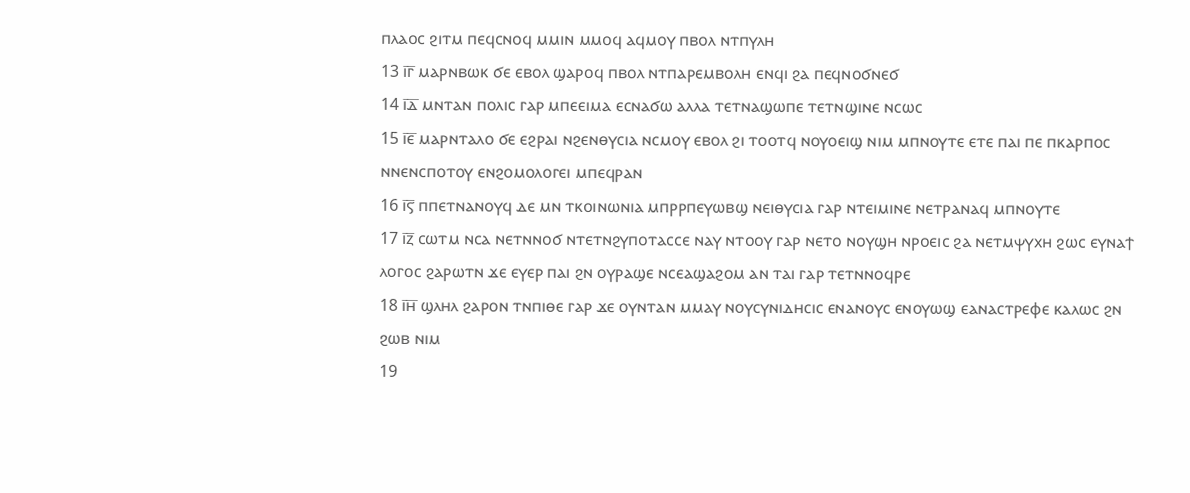ⲡⲗⲁⲟⲥ ϩⲓⲧⲙ ⲡⲉϥⲥⲛⲟϥ ⲙⲙⲓⲛ ⲙⲙⲟϥ ⲁϥⲙⲟⲩ ⲡⲃⲟⲗ ⲛⲧⲡⲩⲗⲏ
13 ⲓ̅ⲅ̅ ⲙⲁⲣⲛⲃⲱⲕ ϭⲉ ⲉⲃⲟⲗ ϣⲁⲣⲟϥ ⲡⲃⲟⲗ ⲛⲧⲡⲁⲣⲉⲙⲃⲟⲗⲏ ⲉⲛϥⲓ ϩⲁ ⲡⲉϥⲛⲟϭⲛⲉϭ
14 ⲓ̅ⲇ̅ ⲙⲛⲧⲁⲛ ⲡⲟⲗⲓⲥ ⲅⲁⲣ ⲙⲡⲉⲉⲓⲙⲁ ⲉⲥⲛⲁϭⲱ ⲁⲗⲗⲁ ⲧⲉⲧⲛⲁϣⲱⲡⲉ ⲧⲉⲧⲛϣⲓⲛⲉ ⲛⲥⲱⲥ
15 ⲓ̅ⲉ̅ ⲙⲁⲣⲛⲧⲁⲗⲟ ϭⲉ ⲉϩⲣⲁⲓ ⲛϩⲉⲛⲑⲩⲥⲓⲁ ⲛⲥⲙⲟⲩ ⲉⲃⲟⲗ ϩⲓ ⲧⲟⲟⲧϥ ⲛⲟⲩⲟⲉⲓϣ ⲛⲓⲙ ⲙⲡⲛⲟⲩⲧⲉ ⲉⲧⲉ ⲡⲁⲓ ⲡⲉ ⲡⲕⲁⲣⲡⲟⲥ ⲛⲛⲉⲛⲥⲡⲟⲧⲟⲩ ⲉⲛϩⲟⲙⲟⲗⲟⲅⲉⲓ ⲙⲡⲉϥⲣⲁⲛ
16 ⲓ̅ⲋ̅ ⲡⲡⲉⲧⲛⲁⲛⲟⲩϥ ⲇⲉ ⲙⲛ ⲧⲕⲟⲓⲛⲱⲛⲓⲁ ⲙⲡⲣⲣⲡⲉⲩⲱⲃϣ ⲛⲉⲓⲑⲩⲥⲓⲁ ⲅⲁⲣ ⲛⲧⲉⲓⲙⲓⲛⲉ ⲛⲉⲧⲣⲁⲛⲁϥ ⲙⲡⲛⲟⲩⲧⲉ
17 ⲓ̅ⲍ̅ ⲥⲱⲧⲙ ⲛⲥⲁ ⲛⲉⲧⲛⲛⲟϭ ⲛⲧⲉⲧⲛϩⲩⲡⲟⲧⲁⲥⲥⲉ ⲛⲁⲩ ⲛⲧⲟⲟⲩ ⲅⲁⲣ ⲛⲉⲧⲟ ⲛⲟⲩϣⲏ ⲛⲣⲟⲉⲓⲥ ϩⲁ ⲛⲉⲧⲙⲯⲩⲭⲏ ϩⲱⲥ ⲉⲩⲛⲁϯ ⲗⲟⲅⲟⲥ ϩⲁⲣⲱⲧⲛ ϫⲉ ⲉⲩⲉⲣ ⲡⲁⲓ ϩⲛ ⲟⲩⲣⲁϣⲉ ⲛⲥⲉⲁϣⲁϩⲟⲙ ⲁⲛ ⲧⲁⲓ ⲅⲁⲣ ⲧⲉⲧⲛⲛⲟϥⲣⲉ
18 ⲓ̅ⲏ̅ ϣⲗⲏⲗ ϩⲁⲣⲟⲛ ⲧⲛⲡⲓⲑⲉ ⲅⲁⲣ ϫⲉ ⲟⲩⲛⲧⲁⲛ ⲙⲙⲁⲩ ⲛⲟⲩⲥⲩⲛⲓⲇⲏⲥⲓⲥ ⲉⲛⲁⲛⲟⲩⲥ ⲉⲛⲟⲩⲱϣ ⲉⲁⲛⲁⲥⲧⲣⲉⲫⲉ ⲕⲁⲗⲱⲥ ϩⲛ ϩⲱⲃ ⲛⲓⲙ
19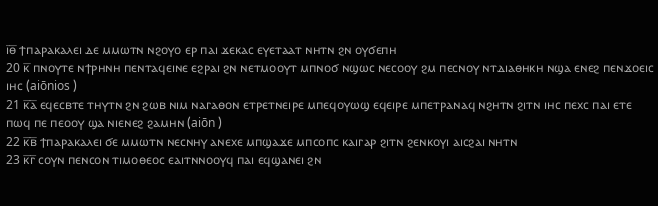ⲓ̅ⲑ̅ ϯⲡⲁⲣⲁⲕⲁⲗⲉⲓ ⲇⲉ ⲙⲙⲱⲧⲛ ⲛϩⲟⲩⲟ ⲉⲣ ⲡⲁⲓ ϫⲉⲕⲁⲥ ⲉⲩⲉⲧⲁⲁⲧ ⲛⲏⲧⲛ ϩⲛ ⲟⲩϭⲉⲡⲏ
20 ⲕ̅ ⲡⲛⲟⲩⲧⲉ ⲛϯⲣⲏⲛⲏ ⲡⲉⲛⲧⲁϥⲉⲓⲛⲉ ⲉϩⲣⲁⲓ ϩⲛ ⲛⲉⲧⲙⲟⲟⲩⲧ ⲙⲡⲛⲟϭ ⲛϣⲱⲥ ⲛⲉⲥⲟⲟⲩ ϩⲙ ⲡⲉⲥⲛⲟⲩ ⲛⲧⲇⲓⲁⲑⲏⲕⲏ ⲛϣⲁ ⲉⲛⲉϩ ⲡⲉⲛϫⲟⲉⲓⲥ ⲓⲏⲥ (aiōnios )
21 ⲕ̅ⲁ̅ ⲉϥⲉⲥⲃⲧⲉ ⲧⲏⲩⲧⲛ ϩⲛ ϩⲱⲃ ⲛⲓⲙ ⲛⲁⲅⲁⲑⲟⲛ ⲉⲧⲣⲉⲧⲛⲉⲓⲣⲉ ⲙⲡⲉϥⲟⲩⲱϣ ⲉϥⲉⲓⲣⲉ ⲙⲡⲉⲧⲣⲁⲛⲁϥ ⲛϩⲏⲧⲛ ϩⲓⲧⲛ ⲓⲏⲥ ⲡⲉⲭⲥ ⲡⲁⲓ ⲉⲧⲉ ⲡⲱϥ ⲡⲉ ⲡⲉⲟⲟⲩ ϣⲁ ⲛⲓⲉⲛⲉϩ ϩⲁⲙⲏⲛ (aiōn )
22 ⲕ̅ⲃ̅ ϯⲡⲁⲣⲁⲕⲁⲗⲉⲓ ϭⲉ ⲙⲙⲱⲧⲛ ⲛⲉⲥⲛⲏⲩ ⲁⲛⲉⲭⲉ ⲙⲡϣⲁϫⲉ ⲙⲡⲥⲟⲡⲥ ⲕⲁⲓⲅⲁⲣ ϩⲓⲧⲛ ϩⲉⲛⲕⲟⲩⲓ ⲁⲓⲥϩⲁⲓ ⲛⲏⲧⲛ
23 ⲕ̅ⲅ̅ ⲥⲟⲩⲛ ⲡⲉⲛⲥⲟⲛ ⲧⲓⲙⲟⲑⲉⲟⲥ ⲉⲁⲓⲧⲛⲛⲟⲟⲩϥ ⲡⲁⲓ ⲉϥϣⲁⲛⲉⲓ ϩⲛ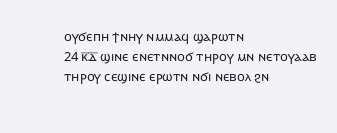ⲟⲩϭⲉⲡⲏ ϯⲛⲏⲩ ⲛⲙⲙⲁϥ ϣⲁⲣⲱⲧⲛ
24 ⲕ̅ⲇ̅ ϣⲓⲛⲉ ⲉⲛⲉⲧⲛⲛⲟϭ ⲧⲏⲣⲟⲩ ⲙⲛ ⲛⲉⲧⲟⲩⲁⲁⲃ ⲧⲏⲣⲟⲩ ⲥⲉϣⲓⲛⲉ ⲉⲣⲱⲧⲛ ⲛϭⲓ ⲛⲉⲃⲟⲗ ϩⲛ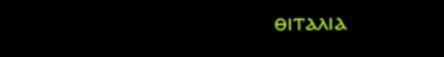ⲑⲓⲧⲁⲗⲓⲁ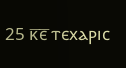25 ⲕ̅ⲉ̅ ⲧⲉⲭⲁⲣⲓⲥ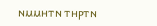ⲛⲙⲙⲏⲧⲛ ⲧⲏⲣⲧⲛ